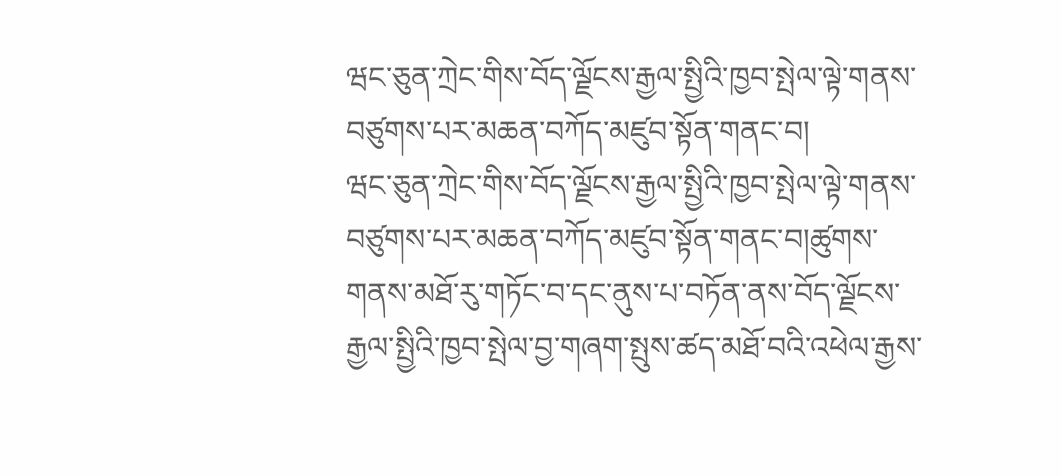ཝང་ཅུན་ཀྲེང་གིས་བོད་ལྗོངས་རྒྱལ་སྤྱིའི་ཁྱབ་སྤེལ་ལྟེ་གནས་བཙུགས་པར་མཆན་བཀོད་མཛུབ་སྟོན་གནང་བ།
ཝང་ཅུན་ཀྲེང་གིས་བོད་ལྗོངས་རྒྱལ་སྤྱིའི་ཁྱབ་སྤེལ་ལྟེ་གནས་བཙུགས་པར་མཆན་བཀོད་མཛུབ་སྟོན་གནང་བ།ཚུགས་གནས་མཐོ་རུ་གཏོང་བ་དང་ནུས་པ་བཏོན་ནས་བོད་ལྗོངས་རྒྱལ་སྤྱིའི་ཁྱབ་སྤེལ་བྱ་གཞག་སྤུས་ཚད་མཐོ་བའི་འཕེལ་རྒྱས་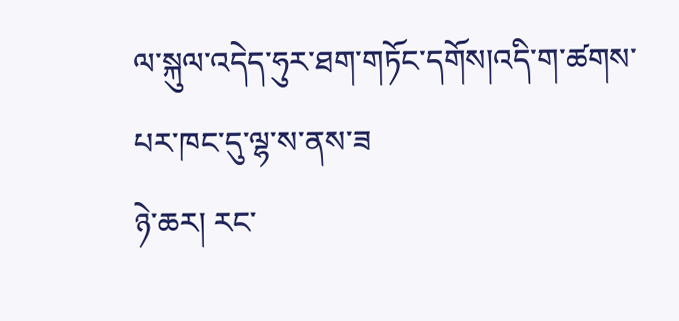ལ་སྐུལ་འདེད་ཧུར་ཐག་གཏོང་དགོས།འདི་ག་ཚགས་པར་ཁང་དུ་ལྷ་ས་ནས་ཟ
ཉེ་ཆར། རང་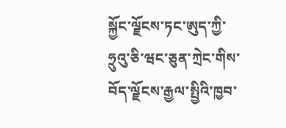སྐྱོང་ལྗོངས་ཏང་ཨུད་ཀྱི་ཧྲུའུ་ཅི་ཝང་ཅུན་ཀྲེང་གིས་བོད་ལྗོངས་རྒྱལ་སྤྱིའི་ཁྱབ་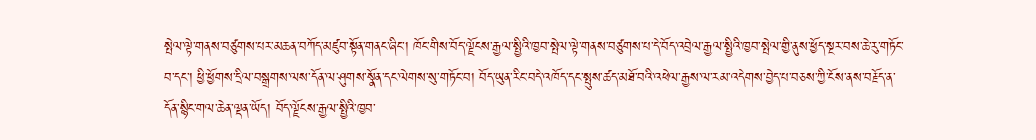སྤེལ་ལྟེ་གནས་བཙུགས་པར་མཆན་བཀོད་མཛུབ་སྟོན་གནང་ཞིང་། ཁོང་གིས་བོད་ལྗོངས་རྒྱལ་སྤྱིའི་ཁྱབ་སྤེལ་ལྟེ་གནས་བཙུགས་པ་དེ་བོད་འབྲེལ་རྒྱལ་སྤྱིའི་ཁྱབ་སྤེལ་གྱི་ནུས་ཕྱོད་སྔར་བས་ཆེ་རུ་གཏོང་བ་དང་། ཕྱི་ཕྱོགས་དྲིལ་བསྒྲགས་ལས་དོན་ལ་ཤུགས་སྣོན་དང་ལེགས་སུ་གཏོང་བ། བོད་ཡུན་རིང་བདེ་འཁོད་དང་སྤུས་ཚད་མཐོ་བའི་འཕེལ་རྒྱས་ལ་རམ་འདེགས་བྱེད་པ་བཅས་ཀྱི་ངོས་ནས་བརྗོད་ན་དོན་སྙིང་གལ་ཆེན་ལྡན་ཡོད། བོད་ལྗོངས་རྒྱལ་སྤྱིའི་ཁྱབ་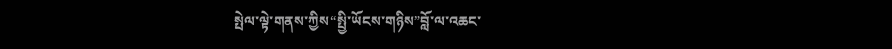སྤེལ་ལྟེ་གནས་ཀྱིས“སྤྱི་ཡོངས་གཉིས”བློ་ལ་འཆང་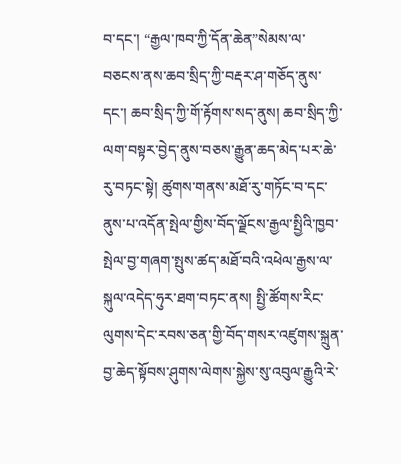བ་དང་། “རྒྱལ་ཁབ་ཀྱི་དོན་ཆེན”སེམས་ལ་བཅངས་ནས་ཆབ་སྲིད་ཀྱི་བརྡར་ཤ་གཅོད་ནུས་དང་། ཆབ་སྲིད་ཀྱི་གོ་རྟོགས་སད་ནུས། ཆབ་སྲིད་ཀྱི་ལག་བསྟར་བྱེད་ནུས་བཅས་རྒྱུན་ཆད་མེད་པར་ཆེ་རུ་བཏང་སྟེ། ཚུགས་གནས་མཐོ་རུ་གཏོང་བ་དང་ནུས་པ་འདོན་སྤེལ་གྱིས་བོད་ལྗོངས་རྒྱལ་སྤྱིའི་ཁྱབ་སྤེལ་བྱ་གཞག་སྤུས་ཚད་མཐོ་བའི་འཕེལ་རྒྱས་ལ་སྐུལ་འདེད་ཧུར་ཐག་བཏང་ནས། སྤྱི་ཚོགས་རིང་ལུགས་དེང་རབས་ཅན་གྱི་བོད་གསར་འཛུགས་སྐྲུན་བྱ་ཆེད་སྟོབས་ཤུགས་ལེགས་སྐྱེས་སུ་འབུལ་རྒྱུའི་རེ་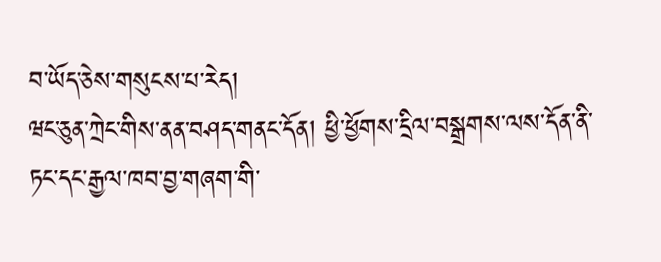བ་ཡོད་ཅེས་གསུངས་པ་རེད།
ཝང་ཅུན་ཀྲེང་གིས་ནན་བཤད་གནང་དོན། ཕྱི་ཕྱོགས་དྲིལ་བསྒྲགས་ལས་དོན་ནི་ཏང་དང་རྒྱལ་ཁབ་བྱ་གཞག་གི་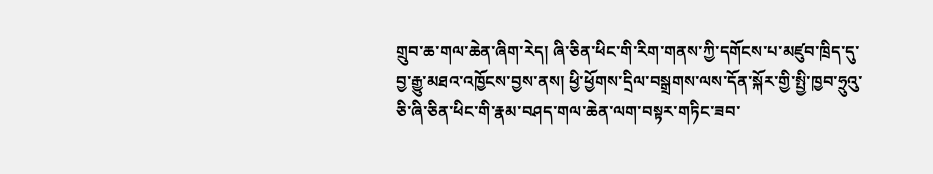གྲུབ་ཆ་གལ་ཆེན་ཞིག་རེད། ཞི་ཅིན་ཕིང་གི་རིག་གནས་ཀྱི་དགོངས་པ་མཛུབ་ཁྲིད་དུ་བྱ་རྒྱུ་མཐའ་འཁྱོངས་བྱས་ནས། ཕྱི་ཕྱོགས་དྲིལ་བསྒྲགས་ལས་དོན་སྐོར་གྱི་སྤྱི་ཁྱབ་ཧྲུའུ་ཅི་ཞི་ཅིན་ཕིང་གི་རྣམ་བཤད་གལ་ཆེན་ལག་བསྟར་གཏིང་ཟབ་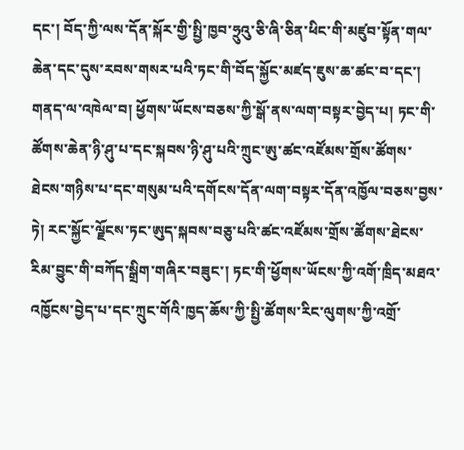དང་། བོད་ཀྱི་ལས་དོན་སྐོར་གྱི་སྤྱི་ཁྱབ་ཧྲུའུ་ཅི་ཞི་ཅིན་ཕིང་གི་མཛུབ་སྟོན་གལ་ཆེན་དང་དུས་རབས་གསར་པའི་ཏང་གི་བོད་སྐྱོང་མཛད་ཇུས་ཆ་ཚང་བ་དང་། གནད་ལ་འཁེལ་བ། ཕྱོགས་ཡོངས་བཅས་ཀྱི་སྒོ་ནས་ལག་བསྟར་བྱེད་པ། ཏང་གི་ཚོགས་ཆེན་ཉི་ཤུ་པ་དང་སྐབས་ཉི་ཤུ་པའི་ཀྲུང་ཨུ་ཚང་འཛོམས་གྲོས་ཚོགས་ཐེངས་གཉིས་པ་དང་གསུམ་པའི་དགོངས་དོན་ལག་བསྟར་དོན་འཁྱོལ་བཅས་བྱས་ཏེ། རང་སྐྱོང་ལྗོངས་ཏང་ཨུད་སྐབས་བཅུ་པའི་ཚང་འཛོམས་གྲོས་ཚོགས་ཐེངས་རིམ་བྱུང་གི་བཀོད་སྒྲིག་གཞིར་བཟུང་། ཏང་གི་ཕྱོགས་ཡོངས་ཀྱི་འགོ་ཁྲིད་མཐའ་འཁྱོངས་བྱེད་པ་དང་ཀྲུང་གོའི་ཁྱད་ཆོས་ཀྱི་སྤྱི་ཚོགས་རིང་ལུགས་ཀྱི་འགྲོ་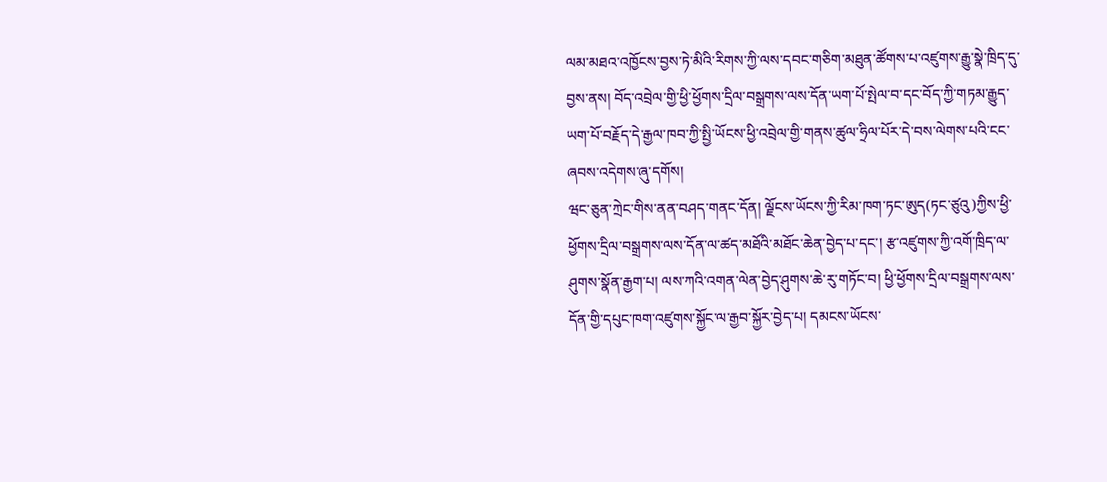ལམ་མཐའ་འཁྱོངས་བྱས་ཏེ་མིའི་རིགས་ཀྱི་ལས་དབང་གཅིག་མཐུན་ཚོགས་པ་འཛུགས་རྒྱུ་སྣེ་ཁྲིད་དུ་བྱས་ནས། བོད་འབྲེལ་གྱི་ཕྱི་ཕྱོགས་དྲིལ་བསྒྲགས་ལས་དོན་ཡག་པོ་སྤེལ་བ་དང་བོད་ཀྱི་གཏམ་རྒྱུད་ཡག་པོ་བརྗོད་དེ་རྒྱལ་ཁབ་ཀྱི་སྤྱི་ཡོངས་ཕྱི་འབྲེལ་གྱི་གནས་ཚུལ་ཧྲིལ་པོར་དེ་བས་ལེགས་པའི་ངང་ཞབས་འདེགས་ཞུ་དགོས།
ཝང་ཅུན་ཀྲེང་གིས་ནན་བཤད་གནང་དོན། ལྗོངས་ཡོངས་ཀྱི་རིམ་ཁག་ཏང་ཨུད(ཏང་ཙུའུ)ཀྱིས་ཕྱི་ཕྱོགས་དྲིལ་བསྒྲགས་ལས་དོན་ལ་ཚད་མཐོའི་མཐོང་ཆེན་བྱེད་པ་དང་། རྩ་འཛུགས་ཀྱི་འགོ་ཁྲིད་ལ་ཤུགས་སྣོན་རྒྱག་པ། ལས་ཀའི་འགན་ལེན་བྱེད་ཤུགས་ཆེ་རུ་གཏོང་བ། ཕྱི་ཕྱོགས་དྲིལ་བསྒྲགས་ལས་དོན་གྱི་དཔུང་ཁག་འཛུགས་སྐྱོང་ལ་རྒྱབ་སྐྱོར་བྱེད་པ། དམངས་ཡོངས་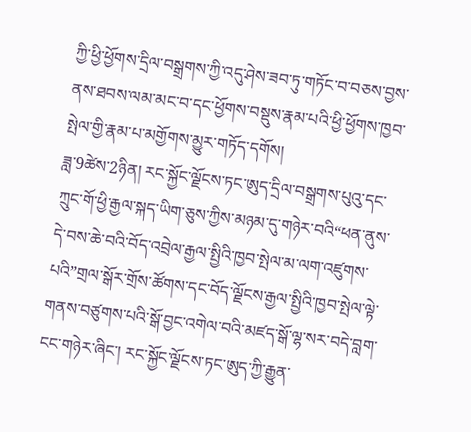ཀྱི་ཕྱི་ཕྱོགས་དྲིལ་བསྒྲགས་ཀྱི་འདུ་ཤེས་ཟབ་ཏུ་གཏོང་བ་བཅས་བྱས་ནས་ཐབས་ལམ་མང་བ་དང་ཕྱོགས་བསྡུས་རྣམ་པའི་ཕྱི་ཕྱོགས་ཁྱབ་སྤེལ་གྱི་རྣམ་པ་མགྱོགས་མྱུར་གཏོད་དགོས།
ཟླ་9ཚེས་2ཉིན། རང་སྐྱོང་ལྗོངས་ཏང་ཨུད་དྲིལ་བསྒྲགས་པུའུ་དང་ཀྲུང་གོ་ཕྱི་རྒྱལ་སྐད་ཡིག་ཅུས་ཀྱིས་མཉམ་དུ་གཉེར་བའི“ཕན་ནུས་དེ་བས་ཆེ་བའི་བོད་འབྲེལ་རྒྱལ་སྤྱིའི་ཁྱབ་སྤེལ་མ་ལག་འཛུགས་པའི”གྲལ་སྒོར་གྲོས་ཚོགས་དང་བོད་ལྗོངས་རྒྱལ་སྤྱིའི་ཁྱབ་སྤེལ་ལྟེ་གནས་བཙུགས་པའི་སྒོ་བྱང་འགེལ་བའི་མཛད་སྒོ་ལྷ་སར་བདེ་བླག་ངང་གཉེར་ཞིང་། རང་སྐྱོང་ལྗོངས་ཏང་ཨུད་ཀྱི་རྒྱུན་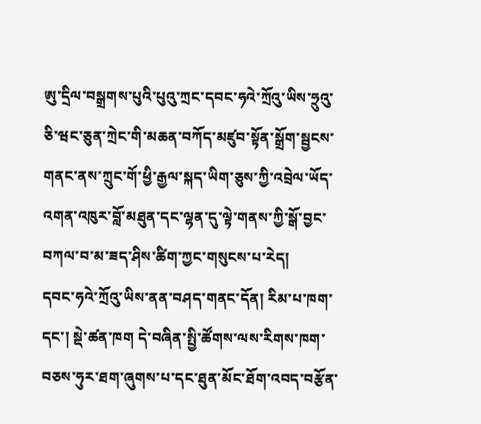ཨུ་དྲིལ་བསྒྲགས་པུའི་པུའུ་ཀྲང་དབང་ཧའེ་ཀྲོའུ་ཡིས་ཧྲུའུ་ཅི་ཝང་ཅུན་ཀྲེང་གི་མཆན་བཀོད་མཛུབ་སྟོན་སྒྲོག་སྦྱངས་གནང་ནས་ཀྲུང་གོ་ཕྱི་རྒྱལ་སྐད་ཡིག་ཅུས་ཀྱི་འབྲེལ་ཡོད་འགན་འཁུར་བློ་མཐུན་དང་ལྷན་དུ་ལྟེ་གནས་ཀྱི་སྒོ་བྱང་བཀལ་བ་མ་ཟད་ཤིས་ཚིག་ཀྱང་གསུངས་པ་རེད།
དབང་ཧའེ་ཀྲོའུ་ཡིས་ནན་བཤད་གནང་དོན། རིམ་པ་ཁག་དང་། སྡེ་ཚན་ཁག དེ་བཞིན་སྤྱི་ཚོགས་ལས་རིགས་ཁག་བཅས་ཧུར་ཐག་ཞུགས་པ་དང་ཐུན་མོང་ཐོག་འབད་བརྩོན་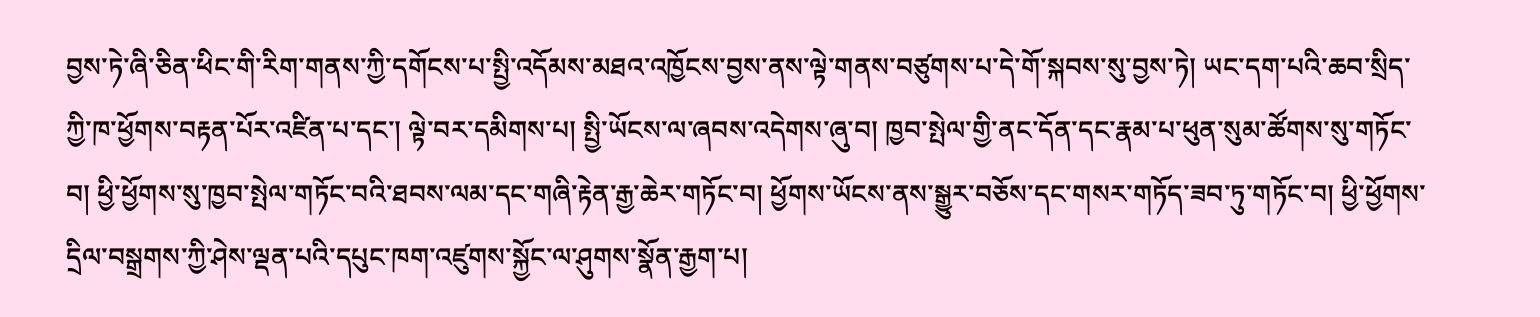བྱས་ཏེ་ཞི་ཅིན་ཕིང་གི་རིག་གནས་ཀྱི་དགོངས་པ་སྤྱི་འདོམས་མཐའ་འཁྱོངས་བྱས་ནས་ལྟེ་གནས་བཙུགས་པ་དེ་གོ་སྐབས་སུ་བྱས་ཏེ། ཡང་དག་པའི་ཆབ་སྲིད་ཀྱི་ཁ་ཕྱོགས་བརྟན་པོར་འཛིན་པ་དང་། ལྟེ་བར་དམིགས་པ། སྤྱི་ཡོངས་ལ་ཞབས་འདེགས་ཞུ་བ། ཁྱབ་སྤེལ་གྱི་ནང་དོན་དང་རྣམ་པ་ཕུན་སུམ་ཚོགས་སུ་གཏོང་བ། ཕྱི་ཕྱོགས་སུ་ཁྱབ་སྤེལ་གཏོང་བའི་ཐབས་ལམ་དང་གཞི་རྟེན་རྒྱ་ཆེར་གཏོང་བ། ཕྱོགས་ཡོངས་ནས་སྒྱུར་བཅོས་དང་གསར་གཏོད་ཟབ་ཏུ་གཏོང་བ། ཕྱི་ཕྱོགས་དྲིལ་བསྒྲགས་ཀྱི་ཤེས་ལྡན་པའི་དཔུང་ཁག་འཛུགས་སྐྱོང་ལ་ཤུགས་སྣོན་རྒྱག་པ།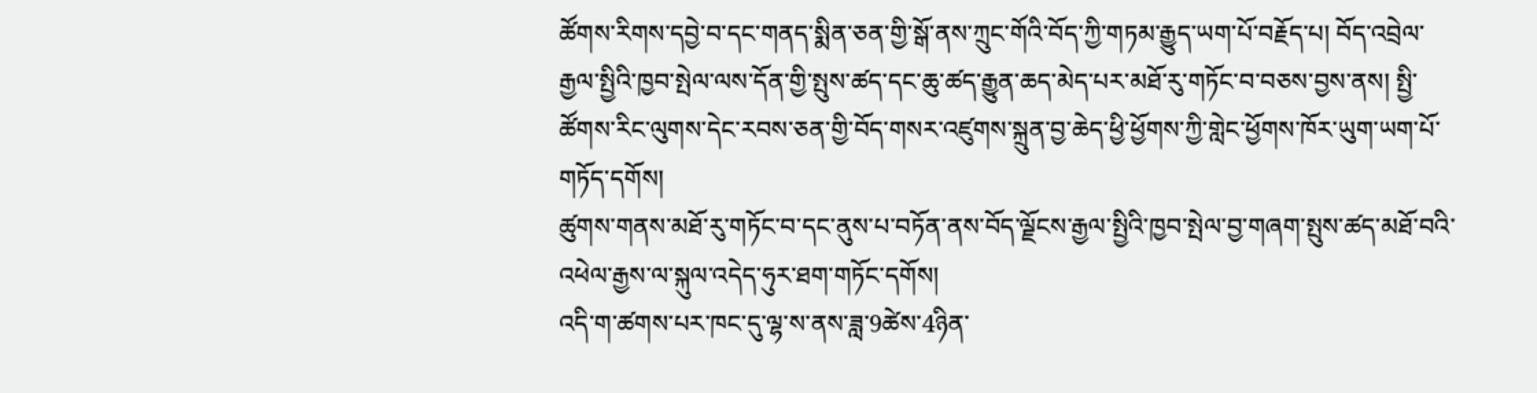ཚོགས་རིགས་དབྱེ་བ་དང་གནད་སྨིན་ཅན་གྱི་སྒོ་ནས་ཀྲུང་གོའི་བོད་ཀྱི་གཏམ་རྒྱུད་ཡག་པོ་བརྗོད་པ། བོད་འབྲེལ་རྒྱལ་སྤྱིའི་ཁྱབ་སྤེལ་ལས་དོན་གྱི་སྤུས་ཚད་དང་ཆུ་ཚད་རྒྱུན་ཆད་མེད་པར་མཐོ་རུ་གཏོང་བ་བཅས་བྱས་ནས། སྤྱི་ཚོགས་རིང་ལུགས་དེང་རབས་ཅན་གྱི་བོད་གསར་འཛུགས་སྐྲུན་བྱ་ཆེད་ཕྱི་ཕྱོགས་ཀྱི་གླེང་ཕྱོགས་ཁོར་ཡུག་ཡག་པོ་གཏོད་དགོས།
ཚུགས་གནས་མཐོ་རུ་གཏོང་བ་དང་ནུས་པ་བཏོན་ནས་བོད་ལྗོངས་རྒྱལ་སྤྱིའི་ཁྱབ་སྤེལ་བྱ་གཞག་སྤུས་ཚད་མཐོ་བའི་འཕེལ་རྒྱས་ལ་སྐུལ་འདེད་ཧུར་ཐག་གཏོང་དགོས།
འདི་ག་ཚགས་པར་ཁང་དུ་ལྷ་ས་ནས་ཟླ་9ཚེས་4ཉིན་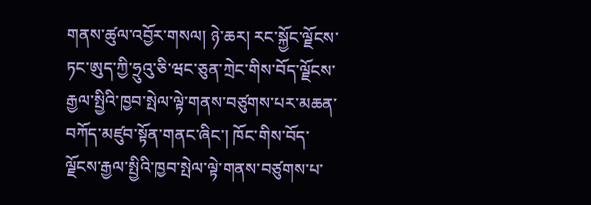གནས་ཚུལ་འབྱོར་གསལ། ཉེ་ཆར། རང་སྐྱོང་ལྗོངས་ཏང་ཨུད་ཀྱི་ཧྲུའུ་ཅི་ཝང་ཅུན་ཀྲེང་གིས་བོད་ལྗོངས་རྒྱལ་སྤྱིའི་ཁྱབ་སྤེལ་ལྟེ་གནས་བཙུགས་པར་མཆན་བཀོད་མཛུབ་སྟོན་གནང་ཞིང་། ཁོང་གིས་བོད་ལྗོངས་རྒྱལ་སྤྱིའི་ཁྱབ་སྤེལ་ལྟེ་གནས་བཙུགས་པ་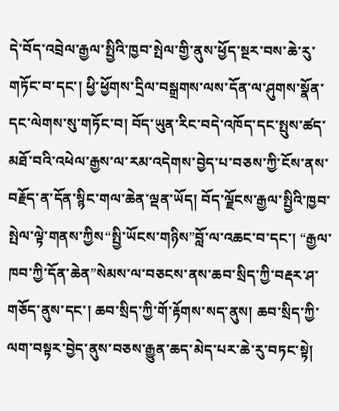དེ་བོད་འབྲེལ་རྒྱལ་སྤྱིའི་ཁྱབ་སྤེལ་གྱི་ནུས་ཕྱོད་སྔར་བས་ཆེ་རུ་གཏོང་བ་དང་། ཕྱི་ཕྱོགས་དྲིལ་བསྒྲགས་ལས་དོན་ལ་ཤུགས་སྣོན་དང་ལེགས་སུ་གཏོང་བ། བོད་ཡུན་རིང་བདེ་འཁོད་དང་སྤུས་ཚད་མཐོ་བའི་འཕེལ་རྒྱས་ལ་རམ་འདེགས་བྱེད་པ་བཅས་ཀྱི་ངོས་ནས་བརྗོད་ན་དོན་སྙིང་གལ་ཆེན་ལྡན་ཡོད། བོད་ལྗོངས་རྒྱལ་སྤྱིའི་ཁྱབ་སྤེལ་ལྟེ་གནས་ཀྱིས“སྤྱི་ཡོངས་གཉིས”བློ་ལ་འཆང་བ་དང་། “རྒྱལ་ཁབ་ཀྱི་དོན་ཆེན”སེམས་ལ་བཅངས་ནས་ཆབ་སྲིད་ཀྱི་བརྡར་ཤ་གཅོད་ནུས་དང་། ཆབ་སྲིད་ཀྱི་གོ་རྟོགས་སད་ནུས། ཆབ་སྲིད་ཀྱི་ལག་བསྟར་བྱེད་ནུས་བཅས་རྒྱུན་ཆད་མེད་པར་ཆེ་རུ་བཏང་སྟེ།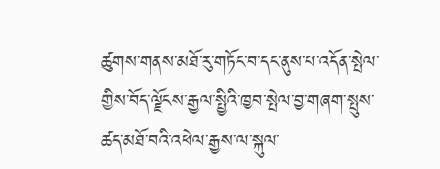ཚུགས་གནས་མཐོ་རུ་གཏོང་བ་དང་ནུས་པ་འདོན་སྤེལ་གྱིས་བོད་ལྗོངས་རྒྱལ་སྤྱིའི་ཁྱབ་སྤེལ་བྱ་གཞག་སྤུས་ཚད་མཐོ་བའི་འཕེལ་རྒྱས་ལ་སྐུལ་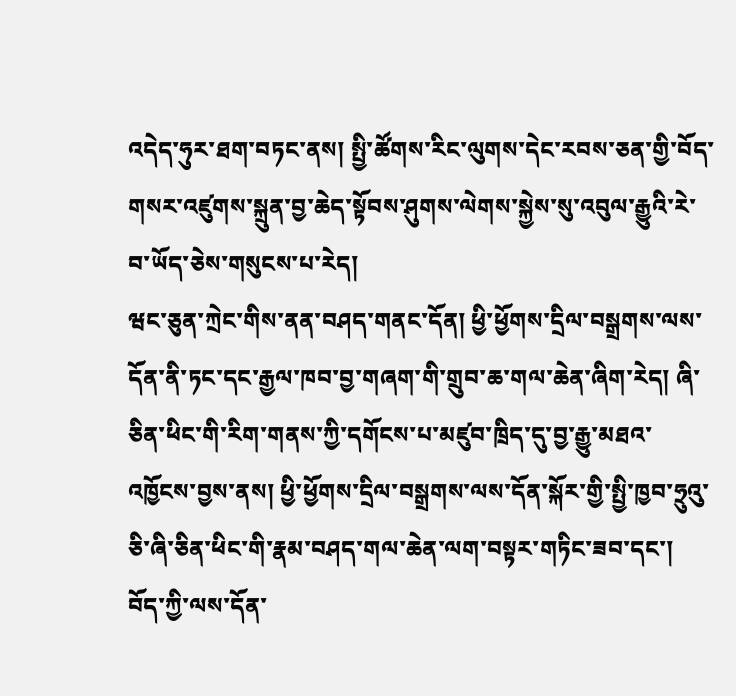འདེད་ཧུར་ཐག་བཏང་ནས། སྤྱི་ཚོགས་རིང་ལུགས་དེང་རབས་ཅན་གྱི་བོད་གསར་འཛུགས་སྐྲུན་བྱ་ཆེད་སྟོབས་ཤུགས་ལེགས་སྐྱེས་སུ་འབུལ་རྒྱུའི་རེ་བ་ཡོད་ཅེས་གསུངས་པ་རེད།
ཝང་ཅུན་ཀྲེང་གིས་ནན་བཤད་གནང་དོན། ཕྱི་ཕྱོགས་དྲིལ་བསྒྲགས་ལས་དོན་ནི་ཏང་དང་རྒྱལ་ཁབ་བྱ་གཞག་གི་གྲུབ་ཆ་གལ་ཆེན་ཞིག་རེད། ཞི་ཅིན་ཕིང་གི་རིག་གནས་ཀྱི་དགོངས་པ་མཛུབ་ཁྲིད་དུ་བྱ་རྒྱུ་མཐའ་འཁྱོངས་བྱས་ནས། ཕྱི་ཕྱོགས་དྲིལ་བསྒྲགས་ལས་དོན་སྐོར་གྱི་སྤྱི་ཁྱབ་ཧྲུའུ་ཅི་ཞི་ཅིན་ཕིང་གི་རྣམ་བཤད་གལ་ཆེན་ལག་བསྟར་གཏིང་ཟབ་དང་། བོད་ཀྱི་ལས་དོན་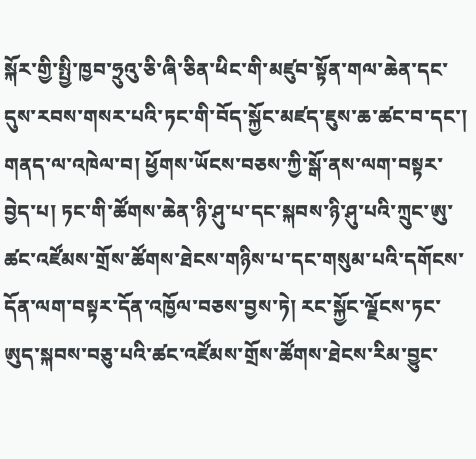སྐོར་གྱི་སྤྱི་ཁྱབ་ཧྲུའུ་ཅི་ཞི་ཅིན་ཕིང་གི་མཛུབ་སྟོན་གལ་ཆེན་དང་དུས་རབས་གསར་པའི་ཏང་གི་བོད་སྐྱོང་མཛད་ཇུས་ཆ་ཚང་བ་དང་། གནད་ལ་འཁེལ་བ། ཕྱོགས་ཡོངས་བཅས་ཀྱི་སྒོ་ནས་ལག་བསྟར་བྱེད་པ། ཏང་གི་ཚོགས་ཆེན་ཉི་ཤུ་པ་དང་སྐབས་ཉི་ཤུ་པའི་ཀྲུང་ཨུ་ཚང་འཛོམས་གྲོས་ཚོགས་ཐེངས་གཉིས་པ་དང་གསུམ་པའི་དགོངས་དོན་ལག་བསྟར་དོན་འཁྱོལ་བཅས་བྱས་ཏེ། རང་སྐྱོང་ལྗོངས་ཏང་ཨུད་སྐབས་བཅུ་པའི་ཚང་འཛོམས་གྲོས་ཚོགས་ཐེངས་རིམ་བྱུང་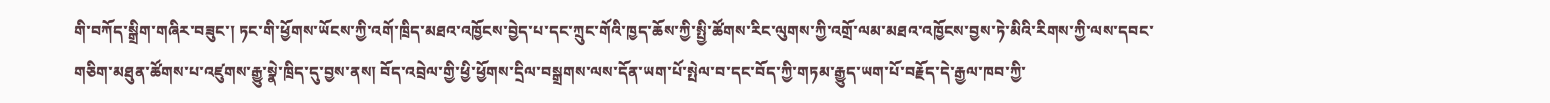གི་བཀོད་སྒྲིག་གཞིར་བཟུང་། ཏང་གི་ཕྱོགས་ཡོངས་ཀྱི་འགོ་ཁྲིད་མཐའ་འཁྱོངས་བྱེད་པ་དང་ཀྲུང་གོའི་ཁྱད་ཆོས་ཀྱི་སྤྱི་ཚོགས་རིང་ལུགས་ཀྱི་འགྲོ་ལམ་མཐའ་འཁྱོངས་བྱས་ཏེ་མིའི་རིགས་ཀྱི་ལས་དབང་གཅིག་མཐུན་ཚོགས་པ་འཛུགས་རྒྱུ་སྣེ་ཁྲིད་དུ་བྱས་ནས། བོད་འབྲེལ་གྱི་ཕྱི་ཕྱོགས་དྲིལ་བསྒྲགས་ལས་དོན་ཡག་པོ་སྤེལ་བ་དང་བོད་ཀྱི་གཏམ་རྒྱུད་ཡག་པོ་བརྗོད་དེ་རྒྱལ་ཁབ་ཀྱི་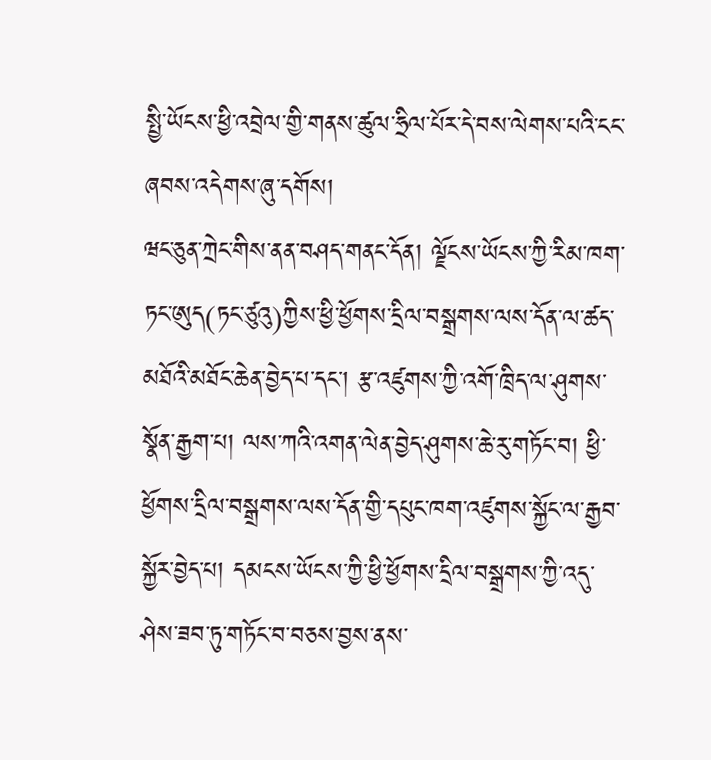སྤྱི་ཡོངས་ཕྱི་འབྲེལ་གྱི་གནས་ཚུལ་ཧྲིལ་པོར་དེ་བས་ལེགས་པའི་ངང་ཞབས་འདེགས་ཞུ་དགོས།
ཝང་ཅུན་ཀྲེང་གིས་ནན་བཤད་གནང་དོན། ལྗོངས་ཡོངས་ཀྱི་རིམ་ཁག་ཏང་ཨུད(ཏང་ཙུའུ)ཀྱིས་ཕྱི་ཕྱོགས་དྲིལ་བསྒྲགས་ལས་དོན་ལ་ཚད་མཐོའི་མཐོང་ཆེན་བྱེད་པ་དང་། རྩ་འཛུགས་ཀྱི་འགོ་ཁྲིད་ལ་ཤུགས་སྣོན་རྒྱག་པ། ལས་ཀའི་འགན་ལེན་བྱེད་ཤུགས་ཆེ་རུ་གཏོང་བ། ཕྱི་ཕྱོགས་དྲིལ་བསྒྲགས་ལས་དོན་གྱི་དཔུང་ཁག་འཛུགས་སྐྱོང་ལ་རྒྱབ་སྐྱོར་བྱེད་པ། དམངས་ཡོངས་ཀྱི་ཕྱི་ཕྱོགས་དྲིལ་བསྒྲགས་ཀྱི་འདུ་ཤེས་ཟབ་ཏུ་གཏོང་བ་བཅས་བྱས་ནས་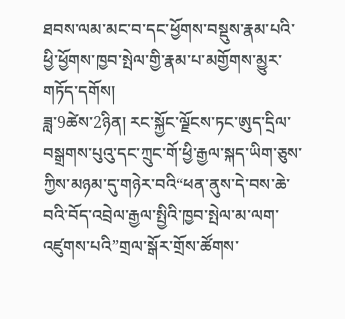ཐབས་ལམ་མང་བ་དང་ཕྱོགས་བསྡུས་རྣམ་པའི་ཕྱི་ཕྱོགས་ཁྱབ་སྤེལ་གྱི་རྣམ་པ་མགྱོགས་མྱུར་གཏོད་དགོས།
ཟླ་9ཚེས་2ཉིན། རང་སྐྱོང་ལྗོངས་ཏང་ཨུད་དྲིལ་བསྒྲགས་པུའུ་དང་ཀྲུང་གོ་ཕྱི་རྒྱལ་སྐད་ཡིག་ཅུས་ཀྱིས་མཉམ་དུ་གཉེར་བའི“ཕན་ནུས་དེ་བས་ཆེ་བའི་བོད་འབྲེལ་རྒྱལ་སྤྱིའི་ཁྱབ་སྤེལ་མ་ལག་འཛུགས་པའི”གྲལ་སྒོར་གྲོས་ཚོགས་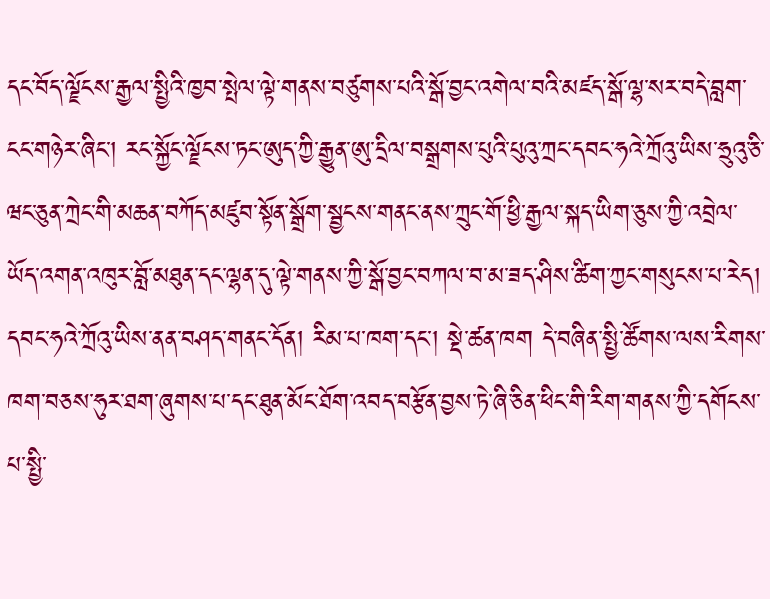དང་བོད་ལྗོངས་རྒྱལ་སྤྱིའི་ཁྱབ་སྤེལ་ལྟེ་གནས་བཙུགས་པའི་སྒོ་བྱང་འགེལ་བའི་མཛད་སྒོ་ལྷ་སར་བདེ་བླག་ངང་གཉེར་ཞིང་། རང་སྐྱོང་ལྗོངས་ཏང་ཨུད་ཀྱི་རྒྱུན་ཨུ་དྲིལ་བསྒྲགས་པུའི་པུའུ་ཀྲང་དབང་ཧའེ་ཀྲོའུ་ཡིས་ཧྲུའུ་ཅི་ཝང་ཅུན་ཀྲེང་གི་མཆན་བཀོད་མཛུབ་སྟོན་སྒྲོག་སྦྱངས་གནང་ནས་ཀྲུང་གོ་ཕྱི་རྒྱལ་སྐད་ཡིག་ཅུས་ཀྱི་འབྲེལ་ཡོད་འགན་འཁུར་བློ་མཐུན་དང་ལྷན་དུ་ལྟེ་གནས་ཀྱི་སྒོ་བྱང་བཀལ་བ་མ་ཟད་ཤིས་ཚིག་ཀྱང་གསུངས་པ་རེད།
དབང་ཧའེ་ཀྲོའུ་ཡིས་ནན་བཤད་གནང་དོན། རིམ་པ་ཁག་དང་། སྡེ་ཚན་ཁག དེ་བཞིན་སྤྱི་ཚོགས་ལས་རིགས་ཁག་བཅས་ཧུར་ཐག་ཞུགས་པ་དང་ཐུན་མོང་ཐོག་འབད་བརྩོན་བྱས་ཏེ་ཞི་ཅིན་ཕིང་གི་རིག་གནས་ཀྱི་དགོངས་པ་སྤྱི་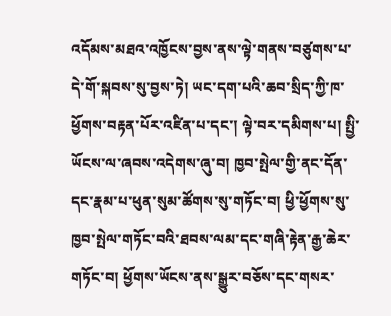འདོམས་མཐའ་འཁྱོངས་བྱས་ནས་ལྟེ་གནས་བཙུགས་པ་དེ་གོ་སྐབས་སུ་བྱས་ཏེ། ཡང་དག་པའི་ཆབ་སྲིད་ཀྱི་ཁ་ཕྱོགས་བརྟན་པོར་འཛིན་པ་དང་། ལྟེ་བར་དམིགས་པ། སྤྱི་ཡོངས་ལ་ཞབས་འདེགས་ཞུ་བ། ཁྱབ་སྤེལ་གྱི་ནང་དོན་དང་རྣམ་པ་ཕུན་སུམ་ཚོགས་སུ་གཏོང་བ། ཕྱི་ཕྱོགས་སུ་ཁྱབ་སྤེལ་གཏོང་བའི་ཐབས་ལམ་དང་གཞི་རྟེན་རྒྱ་ཆེར་གཏོང་བ། ཕྱོགས་ཡོངས་ནས་སྒྱུར་བཅོས་དང་གསར་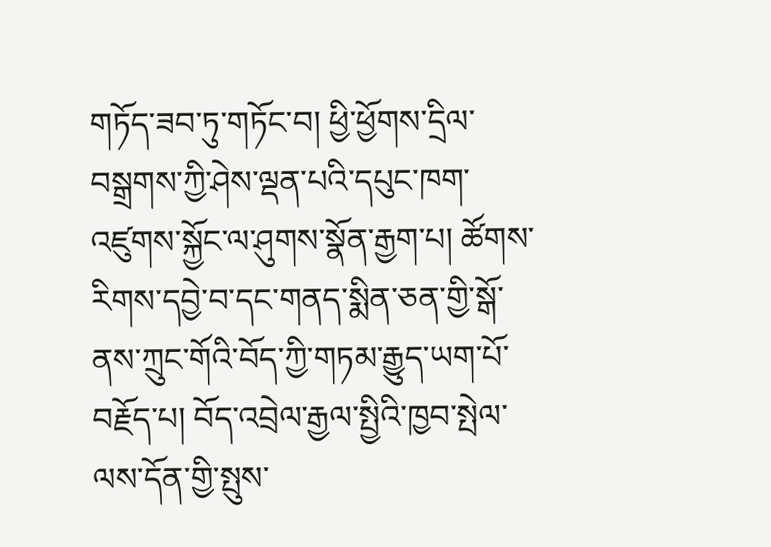གཏོད་ཟབ་ཏུ་གཏོང་བ། ཕྱི་ཕྱོགས་དྲིལ་བསྒྲགས་ཀྱི་ཤེས་ལྡན་པའི་དཔུང་ཁག་འཛུགས་སྐྱོང་ལ་ཤུགས་སྣོན་རྒྱག་པ། ཚོགས་རིགས་དབྱེ་བ་དང་གནད་སྨིན་ཅན་གྱི་སྒོ་ནས་ཀྲུང་གོའི་བོད་ཀྱི་གཏམ་རྒྱུད་ཡག་པོ་བརྗོད་པ། བོད་འབྲེལ་རྒྱལ་སྤྱིའི་ཁྱབ་སྤེལ་ལས་དོན་གྱི་སྤུས་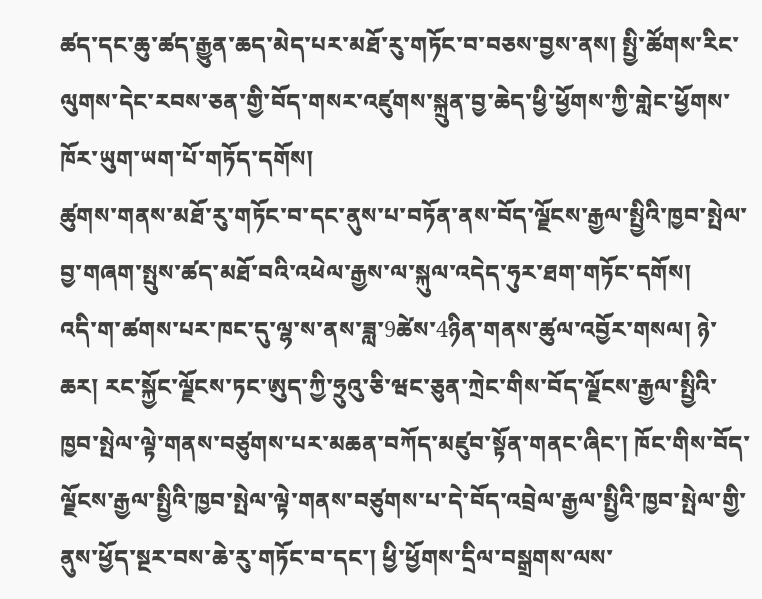ཚད་དང་ཆུ་ཚད་རྒྱུན་ཆད་མེད་པར་མཐོ་རུ་གཏོང་བ་བཅས་བྱས་ནས། སྤྱི་ཚོགས་རིང་ལུགས་དེང་རབས་ཅན་གྱི་བོད་གསར་འཛུགས་སྐྲུན་བྱ་ཆེད་ཕྱི་ཕྱོགས་ཀྱི་གླེང་ཕྱོགས་ཁོར་ཡུག་ཡག་པོ་གཏོད་དགོས།
ཚུགས་གནས་མཐོ་རུ་གཏོང་བ་དང་ནུས་པ་བཏོན་ནས་བོད་ལྗོངས་རྒྱལ་སྤྱིའི་ཁྱབ་སྤེལ་བྱ་གཞག་སྤུས་ཚད་མཐོ་བའི་འཕེལ་རྒྱས་ལ་སྐུལ་འདེད་ཧུར་ཐག་གཏོང་དགོས།
འདི་ག་ཚགས་པར་ཁང་དུ་ལྷ་ས་ནས་ཟླ་9ཚེས་4ཉིན་གནས་ཚུལ་འབྱོར་གསལ། ཉེ་ཆར། རང་སྐྱོང་ལྗོངས་ཏང་ཨུད་ཀྱི་ཧྲུའུ་ཅི་ཝང་ཅུན་ཀྲེང་གིས་བོད་ལྗོངས་རྒྱལ་སྤྱིའི་ཁྱབ་སྤེལ་ལྟེ་གནས་བཙུགས་པར་མཆན་བཀོད་མཛུབ་སྟོན་གནང་ཞིང་། ཁོང་གིས་བོད་ལྗོངས་རྒྱལ་སྤྱིའི་ཁྱབ་སྤེལ་ལྟེ་གནས་བཙུགས་པ་དེ་བོད་འབྲེལ་རྒྱལ་སྤྱིའི་ཁྱབ་སྤེལ་གྱི་ནུས་ཕྱོད་སྔར་བས་ཆེ་རུ་གཏོང་བ་དང་། ཕྱི་ཕྱོགས་དྲིལ་བསྒྲགས་ལས་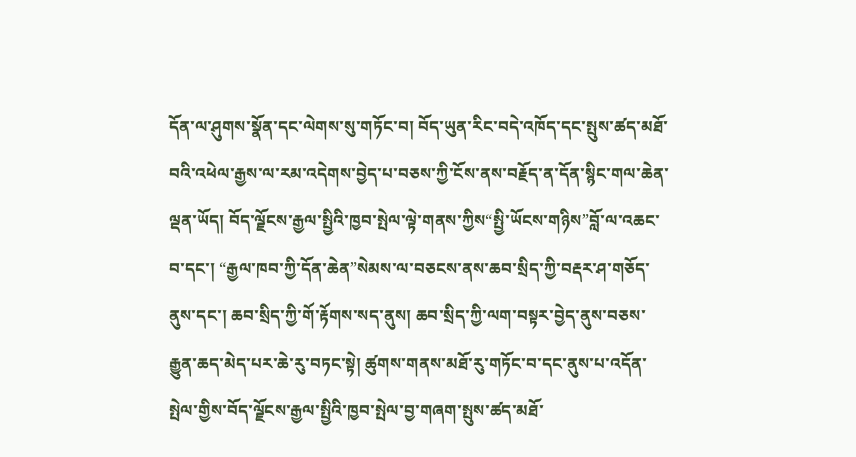དོན་ལ་ཤུགས་སྣོན་དང་ལེགས་སུ་གཏོང་བ། བོད་ཡུན་རིང་བདེ་འཁོད་དང་སྤུས་ཚད་མཐོ་བའི་འཕེལ་རྒྱས་ལ་རམ་འདེགས་བྱེད་པ་བཅས་ཀྱི་ངོས་ནས་བརྗོད་ན་དོན་སྙིང་གལ་ཆེན་ལྡན་ཡོད། བོད་ལྗོངས་རྒྱལ་སྤྱིའི་ཁྱབ་སྤེལ་ལྟེ་གནས་ཀྱིས“སྤྱི་ཡོངས་གཉིས”བློ་ལ་འཆང་བ་དང་། “རྒྱལ་ཁབ་ཀྱི་དོན་ཆེན”སེམས་ལ་བཅངས་ནས་ཆབ་སྲིད་ཀྱི་བརྡར་ཤ་གཅོད་ནུས་དང་། ཆབ་སྲིད་ཀྱི་གོ་རྟོགས་སད་ནུས། ཆབ་སྲིད་ཀྱི་ལག་བསྟར་བྱེད་ནུས་བཅས་རྒྱུན་ཆད་མེད་པར་ཆེ་རུ་བཏང་སྟེ། ཚུགས་གནས་མཐོ་རུ་གཏོང་བ་དང་ནུས་པ་འདོན་སྤེལ་གྱིས་བོད་ལྗོངས་རྒྱལ་སྤྱིའི་ཁྱབ་སྤེལ་བྱ་གཞག་སྤུས་ཚད་མཐོ་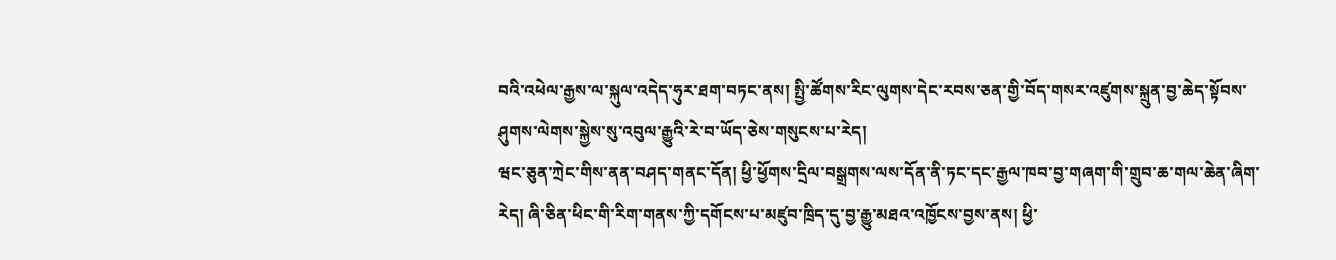བའི་འཕེལ་རྒྱས་ལ་སྐུལ་འདེད་ཧུར་ཐག་བཏང་ནས། སྤྱི་ཚོགས་རིང་ལུགས་དེང་རབས་ཅན་གྱི་བོད་གསར་འཛུགས་སྐྲུན་བྱ་ཆེད་སྟོབས་ཤུགས་ལེགས་སྐྱེས་སུ་འབུལ་རྒྱུའི་རེ་བ་ཡོད་ཅེས་གསུངས་པ་རེད།
ཝང་ཅུན་ཀྲེང་གིས་ནན་བཤད་གནང་དོན། ཕྱི་ཕྱོགས་དྲིལ་བསྒྲགས་ལས་དོན་ནི་ཏང་དང་རྒྱལ་ཁབ་བྱ་གཞག་གི་གྲུབ་ཆ་གལ་ཆེན་ཞིག་རེད། ཞི་ཅིན་ཕིང་གི་རིག་གནས་ཀྱི་དགོངས་པ་མཛུབ་ཁྲིད་དུ་བྱ་རྒྱུ་མཐའ་འཁྱོངས་བྱས་ནས། ཕྱི་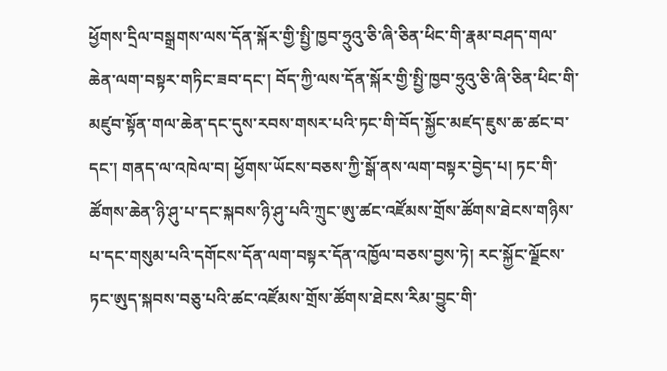ཕྱོགས་དྲིལ་བསྒྲགས་ལས་དོན་སྐོར་གྱི་སྤྱི་ཁྱབ་ཧྲུའུ་ཅི་ཞི་ཅིན་ཕིང་གི་རྣམ་བཤད་གལ་ཆེན་ལག་བསྟར་གཏིང་ཟབ་དང་། བོད་ཀྱི་ལས་དོན་སྐོར་གྱི་སྤྱི་ཁྱབ་ཧྲུའུ་ཅི་ཞི་ཅིན་ཕིང་གི་མཛུབ་སྟོན་གལ་ཆེན་དང་དུས་རབས་གསར་པའི་ཏང་གི་བོད་སྐྱོང་མཛད་ཇུས་ཆ་ཚང་བ་དང་། གནད་ལ་འཁེལ་བ། ཕྱོགས་ཡོངས་བཅས་ཀྱི་སྒོ་ནས་ལག་བསྟར་བྱེད་པ། ཏང་གི་ཚོགས་ཆེན་ཉི་ཤུ་པ་དང་སྐབས་ཉི་ཤུ་པའི་ཀྲུང་ཨུ་ཚང་འཛོམས་གྲོས་ཚོགས་ཐེངས་གཉིས་པ་དང་གསུམ་པའི་དགོངས་དོན་ལག་བསྟར་དོན་འཁྱོལ་བཅས་བྱས་ཏེ། རང་སྐྱོང་ལྗོངས་ཏང་ཨུད་སྐབས་བཅུ་པའི་ཚང་འཛོམས་གྲོས་ཚོགས་ཐེངས་རིམ་བྱུང་གི་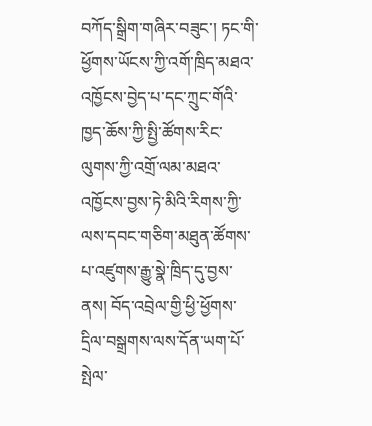བཀོད་སྒྲིག་གཞིར་བཟུང་། ཏང་གི་ཕྱོགས་ཡོངས་ཀྱི་འགོ་ཁྲིད་མཐའ་འཁྱོངས་བྱེད་པ་དང་ཀྲུང་གོའི་ཁྱད་ཆོས་ཀྱི་སྤྱི་ཚོགས་རིང་ལུགས་ཀྱི་འགྲོ་ལམ་མཐའ་འཁྱོངས་བྱས་ཏེ་མིའི་རིགས་ཀྱི་ལས་དབང་གཅིག་མཐུན་ཚོགས་པ་འཛུགས་རྒྱུ་སྣེ་ཁྲིད་དུ་བྱས་ནས། བོད་འབྲེལ་གྱི་ཕྱི་ཕྱོགས་དྲིལ་བསྒྲགས་ལས་དོན་ཡག་པོ་སྤེལ་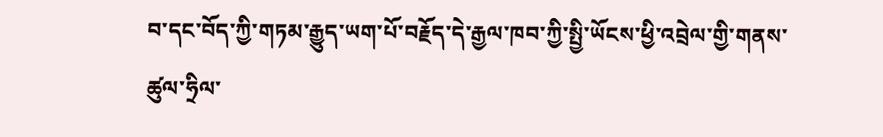བ་དང་བོད་ཀྱི་གཏམ་རྒྱུད་ཡག་པོ་བརྗོད་དེ་རྒྱལ་ཁབ་ཀྱི་སྤྱི་ཡོངས་ཕྱི་འབྲེལ་གྱི་གནས་ཚུལ་ཧྲིལ་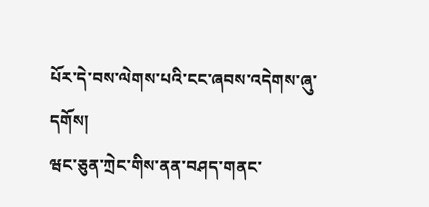པོར་དེ་བས་ལེགས་པའི་ངང་ཞབས་འདེགས་ཞུ་དགོས།
ཝང་ཅུན་ཀྲེང་གིས་ནན་བཤད་གནང་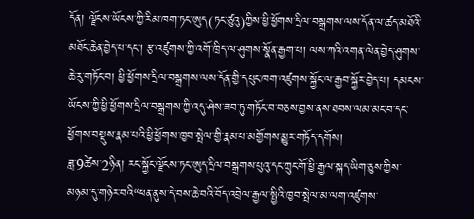དོན། ལྗོངས་ཡོངས་ཀྱི་རིམ་ཁག་ཏང་ཨུད(ཏང་ཙུའུ)ཀྱིས་ཕྱི་ཕྱོགས་དྲིལ་བསྒྲགས་ལས་དོན་ལ་ཚད་མཐོའི་མཐོང་ཆེན་བྱེད་པ་དང་། རྩ་འཛུགས་ཀྱི་འགོ་ཁྲིད་ལ་ཤུགས་སྣོན་རྒྱག་པ། ལས་ཀའི་འགན་ལེན་བྱེད་ཤུགས་ཆེ་རུ་གཏོང་བ། ཕྱི་ཕྱོགས་དྲིལ་བསྒྲགས་ལས་དོན་གྱི་དཔུང་ཁག་འཛུགས་སྐྱོང་ལ་རྒྱབ་སྐྱོར་བྱེད་པ། དམངས་ཡོངས་ཀྱི་ཕྱི་ཕྱོགས་དྲིལ་བསྒྲགས་ཀྱི་འདུ་ཤེས་ཟབ་ཏུ་གཏོང་བ་བཅས་བྱས་ནས་ཐབས་ལམ་མང་བ་དང་ཕྱོགས་བསྡུས་རྣམ་པའི་ཕྱི་ཕྱོགས་ཁྱབ་སྤེལ་གྱི་རྣམ་པ་མགྱོགས་མྱུར་གཏོད་དགོས།
ཟླ་9ཚེས་2ཉིན། རང་སྐྱོང་ལྗོངས་ཏང་ཨུད་དྲིལ་བསྒྲགས་པུའུ་དང་ཀྲུང་གོ་ཕྱི་རྒྱལ་སྐད་ཡིག་ཅུས་ཀྱིས་མཉམ་དུ་གཉེར་བའི“ཕན་ནུས་དེ་བས་ཆེ་བའི་བོད་འབྲེལ་རྒྱལ་སྤྱིའི་ཁྱབ་སྤེལ་མ་ལག་འཛུགས་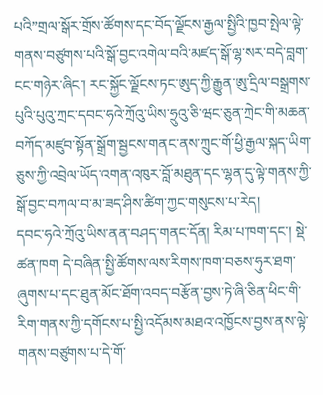པའི”གྲལ་སྒོར་གྲོས་ཚོགས་དང་བོད་ལྗོངས་རྒྱལ་སྤྱིའི་ཁྱབ་སྤེལ་ལྟེ་གནས་བཙུགས་པའི་སྒོ་བྱང་འགེལ་བའི་མཛད་སྒོ་ལྷ་སར་བདེ་བླག་ངང་གཉེར་ཞིང་། རང་སྐྱོང་ལྗོངས་ཏང་ཨུད་ཀྱི་རྒྱུན་ཨུ་དྲིལ་བསྒྲགས་པུའི་པུའུ་ཀྲང་དབང་ཧའེ་ཀྲོའུ་ཡིས་ཧྲུའུ་ཅི་ཝང་ཅུན་ཀྲེང་གི་མཆན་བཀོད་མཛུབ་སྟོན་སྒྲོག་སྦྱངས་གནང་ནས་ཀྲུང་གོ་ཕྱི་རྒྱལ་སྐད་ཡིག་ཅུས་ཀྱི་འབྲེལ་ཡོད་འགན་འཁུར་བློ་མཐུན་དང་ལྷན་དུ་ལྟེ་གནས་ཀྱི་སྒོ་བྱང་བཀལ་བ་མ་ཟད་ཤིས་ཚིག་ཀྱང་གསུངས་པ་རེད།
དབང་ཧའེ་ཀྲོའུ་ཡིས་ནན་བཤད་གནང་དོན། རིམ་པ་ཁག་དང་། སྡེ་ཚན་ཁག དེ་བཞིན་སྤྱི་ཚོགས་ལས་རིགས་ཁག་བཅས་ཧུར་ཐག་ཞུགས་པ་དང་ཐུན་མོང་ཐོག་འབད་བརྩོན་བྱས་ཏེ་ཞི་ཅིན་ཕིང་གི་རིག་གནས་ཀྱི་དགོངས་པ་སྤྱི་འདོམས་མཐའ་འཁྱོངས་བྱས་ནས་ལྟེ་གནས་བཙུགས་པ་དེ་གོ་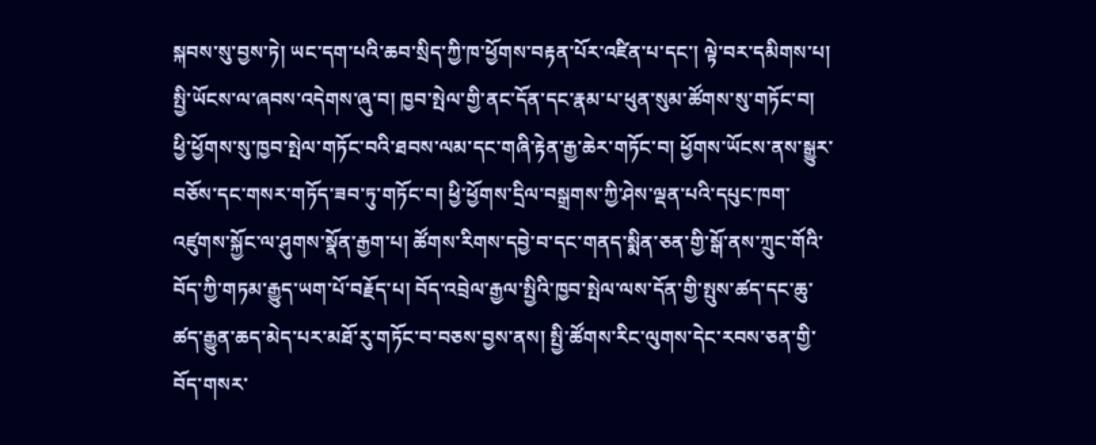སྐབས་སུ་བྱས་ཏེ། ཡང་དག་པའི་ཆབ་སྲིད་ཀྱི་ཁ་ཕྱོགས་བརྟན་པོར་འཛིན་པ་དང་། ལྟེ་བར་དམིགས་པ། སྤྱི་ཡོངས་ལ་ཞབས་འདེགས་ཞུ་བ། ཁྱབ་སྤེལ་གྱི་ནང་དོན་དང་རྣམ་པ་ཕུན་སུམ་ཚོགས་སུ་གཏོང་བ། ཕྱི་ཕྱོགས་སུ་ཁྱབ་སྤེལ་གཏོང་བའི་ཐབས་ལམ་དང་གཞི་རྟེན་རྒྱ་ཆེར་གཏོང་བ། ཕྱོགས་ཡོངས་ནས་སྒྱུར་བཅོས་དང་གསར་གཏོད་ཟབ་ཏུ་གཏོང་བ། ཕྱི་ཕྱོགས་དྲིལ་བསྒྲགས་ཀྱི་ཤེས་ལྡན་པའི་དཔུང་ཁག་འཛུགས་སྐྱོང་ལ་ཤུགས་སྣོན་རྒྱག་པ། ཚོགས་རིགས་དབྱེ་བ་དང་གནད་སྨིན་ཅན་གྱི་སྒོ་ནས་ཀྲུང་གོའི་བོད་ཀྱི་གཏམ་རྒྱུད་ཡག་པོ་བརྗོད་པ། བོད་འབྲེལ་རྒྱལ་སྤྱིའི་ཁྱབ་སྤེལ་ལས་དོན་གྱི་སྤུས་ཚད་དང་ཆུ་ཚད་རྒྱུན་ཆད་མེད་པར་མཐོ་རུ་གཏོང་བ་བཅས་བྱས་ནས། སྤྱི་ཚོགས་རིང་ལུགས་དེང་རབས་ཅན་གྱི་བོད་གསར་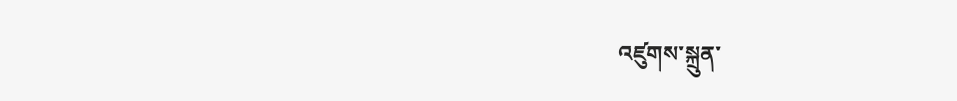འཛུགས་སྐྲུན་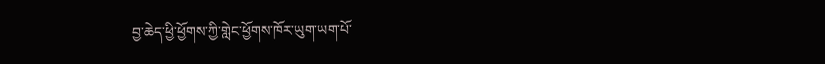བྱ་ཆེད་ཕྱི་ཕྱོགས་ཀྱི་གླེང་ཕྱོགས་ཁོར་ཡུག་ཡག་པོ་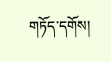གཏོད་དགོས།